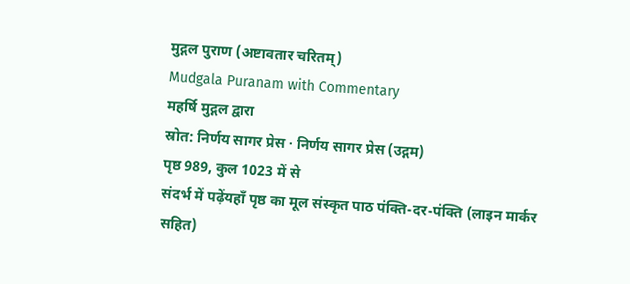मुद्गल पुराण (अष्टावतार चरितम्)
Mudgala Puranam with Commentary
महर्षि मुद्गल द्वारा
स्रोत: निर्णय सागर प्रेस · निर्णय सागर प्रेस (उद्गम)
पृष्ठ 989, कुल 1023 में से
संदर्भ में पढ़ेंयहाँ पृष्ठ का मूल संस्कृत पाठ पंक्ति-दर-पंक्ति (लाइन मार्कर सहित)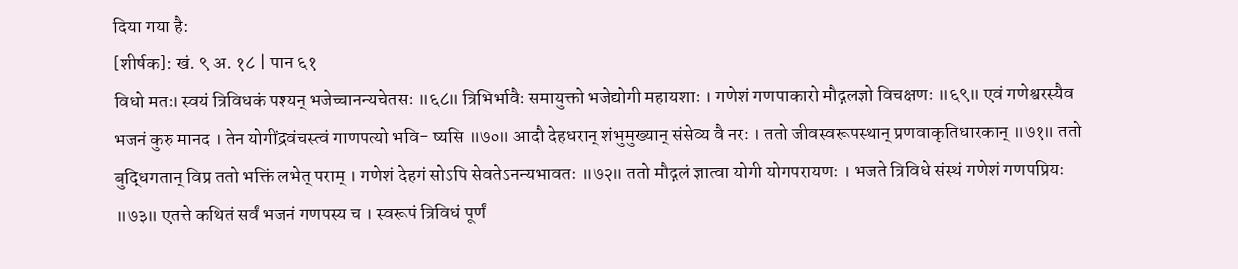दिया गया है:
[शीर्षक]: खं. ९ अ. १८ | पान ६१
विधो मतः। स्वयं त्रिविधकं पश्यन् भजेच्चानन्यचेतसः ॥६८॥ त्रिभिर्भावैः समायुक्तो भजेद्योगी महायशाः । गणेशं गणपाकारो मौद्गलज्ञो विचक्षणः ॥६९॥ एवं गणेश्वरस्यैव भजनं कुरु मानद । तेन योगींद्रवंचस्त्वं गाणपत्यो भवि- ष्यसि ॥७०॥ आदौ देहधरान् शंभुमुख्यान् संसेव्य वै नरः । ततो जीवस्वरूपस्थान् प्रणवाकृतिधारकान् ॥७१॥ ततो बुद्धिगतान् विप्र ततो भक्तिं लभेत् पराम् । गणेशं देहगं सोऽपि सेवतेऽनन्यभावतः ॥७२॥ ततो मौद्गलं ज्ञात्वा योगी योगपरायणः । भजते त्रिविधे संस्थं गणेशं गणपप्रियः ॥७३॥ एतत्ते कथितं सर्वं भजनं गणपस्य च । स्वरूपं त्रिविधं पूर्णं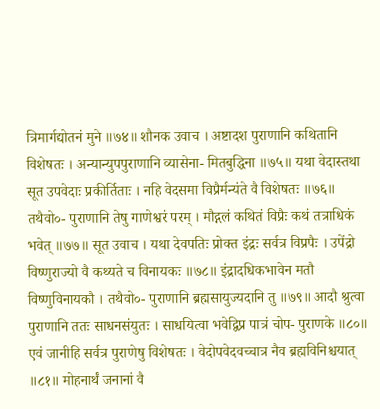त्रिमार्गद्योतनं मुने ॥७४॥ शौनक उवाच । अष्टादश पुराणानि कथितानि विशेषतः । अन्यान्युपपुराणानि व्यासेना- मितबुद्धिना ॥७५॥ यथा वेदास्तथा सूत उपवेदाः प्रकीर्तिताः । नहि वेदसमा विप्रैर्मन्यंते वै विशेषतः ॥७६॥ तथैवो०- पुराणानि तेषु गाणेश्वरं परम् । मौद्गलं कथितं विप्रैः कथं तत्राधिकं भवेत् ॥७७॥ सूत उवाच । यथा देवपतिः प्रोक्त इंद्रः सर्वत्र विप्रपैः । उपेंद्रो विष्णुराज्यो वै कथ्यते च विनायकः ॥७८॥ इंद्रादधिकभावेन मतौ विष्णुविनायकौ । तथैवो०- पुराणानि ब्रह्मसायुज्यदानि तु ॥७९॥ आदौ श्रुत्वा पुराणानि ततः साधनसंयुतः । साधयित्वा भवेद्विप्र पात्रं चोप- पुराणके ॥८०॥ एवं जानीहि सर्वत्र पुराणेषु विशेषतः । वेदोपवेदवच्चात्र नैव ब्रह्मविनिश्चयात् ॥८१॥ मोहनार्थं जनानां वै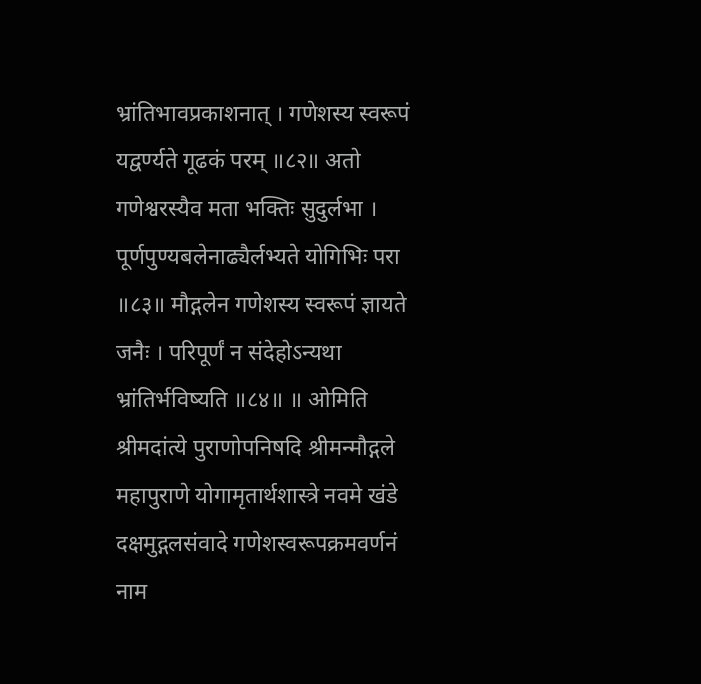भ्रांतिभावप्रकाशनात् । गणेशस्य स्वरूपं यद्वर्ण्यते गूढकं परम् ॥८२॥ अतो गणेश्वरस्यैव मता भक्तिः सुदुर्लभा । पूर्णपुण्यबलेनाढ्यैर्लभ्यते योगिभिः परा ॥८३॥ मौद्गलेन गणेशस्य स्वरूपं ज्ञायते जनैः । परिपूर्णं न संदेहोऽन्यथा भ्रांतिर्भविष्यति ॥८४॥ ॥ ओमिति श्रीमदांत्ये पुराणोपनिषदि श्रीमन्मौद्गले महापुराणे योगामृतार्थशास्त्रे नवमे खंडे दक्षमुद्गलसंवादे गणेशस्वरूपक्रमवर्णनं नाम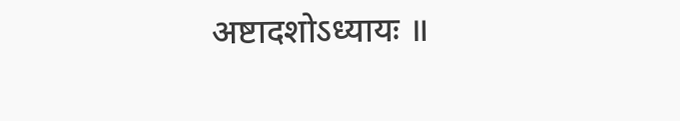अष्टादशोऽध्यायः ॥